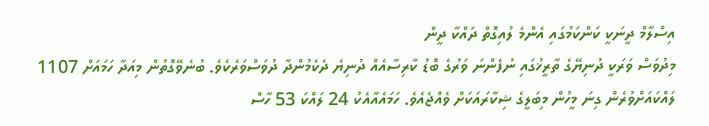އިސްލާމް ދީނަކީ ކަންކަމުގައި އެންމެ ލުއިގޮތް ދައްކާ ދީން
މިދުވަސް ވަރަކީ ދުނިޔޭގެ ތާރީޚުގައި ނުފެންނަ ވަރުގެ ބޮޑު ކާރިސާއެއް ދުނިޔެ ދެކެމުންދާ ދުވަސްވަރެކެވެ. ބުނެވޭގޮތުން މިއަދާ ހަމައަށް 1107 ލައްކައަށްވުރެން ގިނަ މީހުން މިބަލީގެ ޝިކާރައަކަށް ވެއްޖެއެވެ. ހަމައެއާއެކު 24 ލައްކަ 53 ހާސް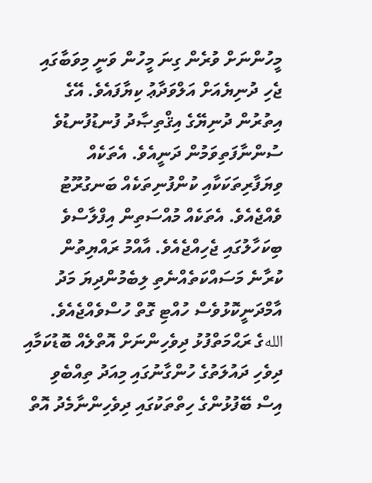މީހުންނަށް ވުރެން ގިނަ މީހުން ވަނީ މިވަބާގައި ޖެހި ދުނިޔެއަށް އަލްވަދާޢު ކިޔާފައެވެ. އޭގެ އިތުރުން ދުނިޔޭގެ އިޤްތިޞާދު ފުނޑުފުނޑުވެ ސުންނާފަތިވަމުން ދަނީއެވެ. އެތަކެއް ވިޔަފާރިތަކަކާއި ކުންފުނިތަކެއް ބަނގުރޫޓު ވެއްޖެއެވެ. އެތަކެއް މުއްސަތިން އިފްލާސްވެ ބިކަހާލުގައި ޖެހިއްޖެއެވެ. އާއްމު ރައްޔިތުން ކުރާނެ މަސައްކަތެއްނެތި ލިބެމުންދިޔަ މަދު އާމްދަނީކޮޅުވެސް ހުއްޓި ގޮތް ހުސްވެއްޖެއެވެ. اللهގެ ރަޙްމަތްފުޅު ދިވެހިންނަށް އޮތްލެއް ބޮޑުކަމާއި ދިވެހި ދައުލަތުގެ ހުންގާނުގައި މިއަދު ތިއްބެވި އިސް ބޭފުޅުންގެ ހިތްތަކުގައި ދިވެހިންނާމެދު އޮތް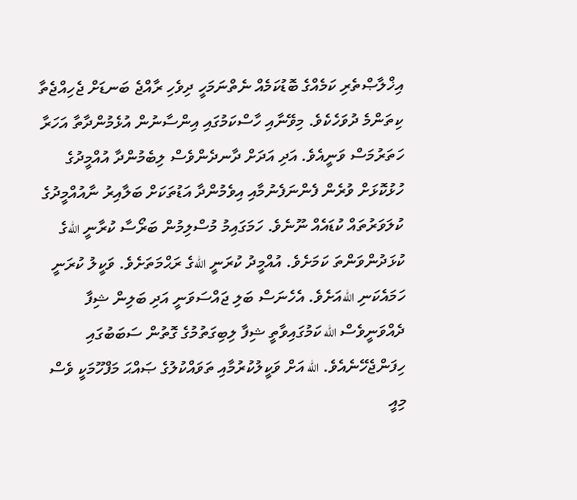އިޚްލާޞްތެރި ކަމެއްގެ ބޮޑުކަމެއް ނެތްނަމަހީ ދިވެހި ރާއްޖެ ބަނޑަށް ޖެހިއްޖެތާ ކިތަންމެ ދުވަހެކެވެ. މިވޭނާއި ހާސްކަމުގައި އިންސާނުން އުޅެމުންދާތާ އަހަރާ ހަތަރުމަސް ވަނީއެވެ. އަދި އަދަށް ދާނދެންވެސް ލިބެމުންދާ އުއްމީދުގެ ހުޅުކޮޅަށް ވުރެން ފެންނަފެނުމާއި އިވެމުންދާ އަޑުތަކަށް ބަލާއިރު ނާއުއްމީދުގެ ކުލަވަރުތައް ކުޑައެއް ނޫނެވެ. ހަމަގައިމު މުސްލިމުން ބަރޯސާ ކުރާނީ اللهގެ ކުޅަދުންވަންތަ ކަމަށެވެ. އުއްމީދު ކުރަނީ اللهގެ ރަޙްމަތަށެވެ. ވަކީލު ކުރަނީ ހަމައެކަނި اللهއަށެވެ. އެހެނަސް ބަލި ޖައްސަވަނީ އަދި ބަލިން ޝިފާ ދެއްވަނީވެސް الله ކަމުގައިވާތީ ޝިފާ ލިބިގަތުމުގެ ގޮތުން ސަބަބުގައި ހިފަންޖެހޭނެއެވެ. الله އަށް ވަކީލުކުރުމާއި ތަވައްކުލުގެ ޞައްޙަ މަފްހޫމަކީ ވެސް މިއީ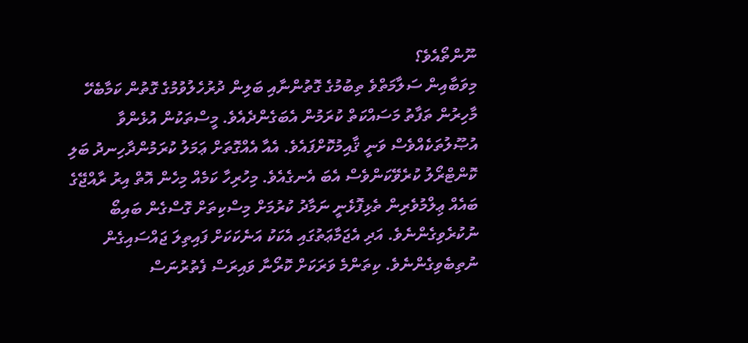ނޫންތޯއެވެ؟
މިވަބާއިން ސަލާމަތްވެ ތިބުމުގެ ގޮތުންނާއި ބަލިން ދުރުހެލުވުމުގެ ގޮތުން ކަމާބެހޭ މާހިރުން ތަފާތު މަސައްކަތް ކުރަމުން އެބަގެންދެއެވެ. މީސްތަކުން އުޅެންވާ އުޞޫލުތަކެއްވެސް ވަނީ ޤާއިމުކޮށްފައެވެ. އެއާ އެއްގޮތަށް ޢަމަލު ކުރަމުންދާހިނދު ބަލި ކޮންޓްރޯލު ކުރެވޭކަންވެސް އެބަ އެނގެއެވެ. މިހުރިހާ ކަމެއް މިހެން އޮތް އިރު ރާއްޖޭގެ ބައެއް ޢިލްމުވެރިން ތެޅިފޮޅެނީ ނަމާދު ކުރުމަށް މިސްކިތަށް ގޮސްގެން ބައިބޯ ނުކުރެވިގެންނެވެ. އަދި އެޖަމާޢަތުގައި އެކަކު އަނެކަކަށް ފައިތިލަ ޖައްސައިގެން ނުތިބެވިގެންނެވެ. ކިތަންމެ ވަރަކަށް ކޮރޯނާ ވައިރަސް ފެތުރުނަސް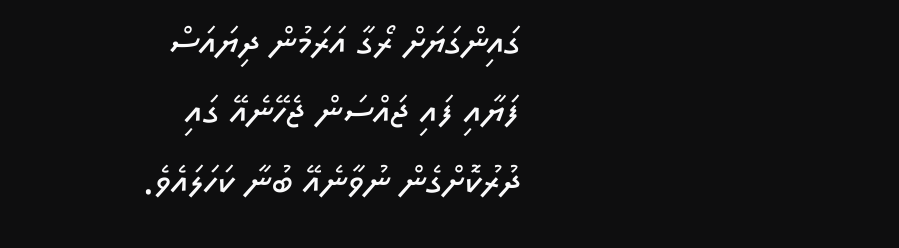ގައިންގަޔަށް ރޯގާ އަރަމުން ދިޔައަސް ފަޔާއި ފައި ޖައްސަން ޖެހޭނެއޭ ގައި ދުރުކޮށްގެން ނުވާނެއޭ ބުނާ ކަހަލައެވެ.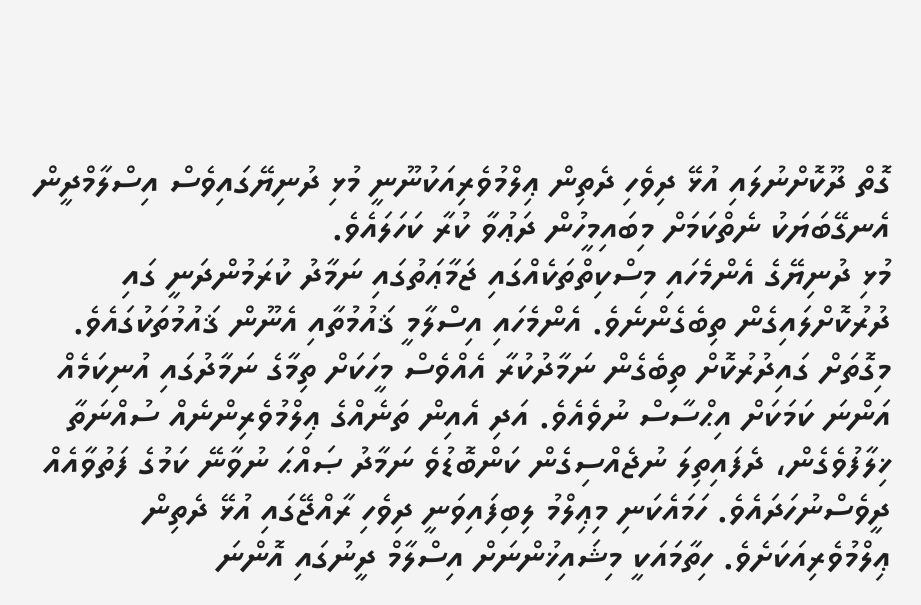ގޮތް ދޫކޮށްނުލައި އުޅޭ ދިވެހި ދެތިން ޢިލްމުވެރިއަކުނޫނީ މުޅި ދުނިޔޭގައިވެސް އިސްލާމްދީން އެނގޭބަޔަކު ނެތްކަމަށް މިބައިމީހުން ދަޢުވާ ކުރާ ކަހަލައެވެ.
މުޅި ދުނިޔޭގެ އެންމެހައި މިސްކިތްތަކެއްގައި ޖަމާޢަތުގައި ނަމާދު ކުރަމުންދަނީ ގައި ދުރުކޮށްލައިގެން ތިބެގެންނެވެ. އެންމެހައި އިސްލާމީ ޤައުމުތާއި އެނޫން ޤައުމުތަކުގައެވެ. މިގޮތަށް ގައިދުރުކޮށް ތިބެގެން ނަމާދުކުރާ އެއްވެސް މީހަކަށް ތިމާގެ ނަމާދުގައި އުނިކަމެއް އަންނަ ކަމަކަށް އިޙްސާސް ނުވެއެވެ. އަދި އެއިން ތަނެއްގެ ޢިލްމުވެރިންނެއް ސުއްނަތާ ޚިލާފުވެގެން، ދެފައިތިލަ ނުޖެއްސިގެން ކަންބޮޑުވެ ނަމާދު ޞައްޙަ ނުވާނޭ ކަމުގެ ފަތުވާއެއް ދީވެސްނުހަދައެވެ. ހަމައެކަނި މިޢިލްމު ލިބިފައިވަނީ ދިވެހި ރާއްޖޭގައި އުޅޭ ދެތިން ޢިލްމުވެރިއަކަށެވެ. ހިތާމައަކީ މިޝައިޚުންނަށް އިސްލާމް ދީނުގައި އޮންނަ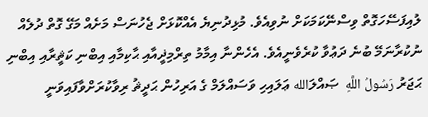ލުއިފަސޭހަގޮތް ވިސްނޭކަމަކަށް ނުވިއެވެ. މުޅިދުނިޔެ އެއްކޮޅަށް ޖެހުނަސް މަށެއް މަގޭ ގޮތް ދުލެއް ނުކުރާނަމޭ ބުނެ ދަޢުވާ ކުރެވެނީއެވެ. އެހެންނާ އިމާމު ތިރްމިޛީއާއި ޙާކިމާއި އިބްނި ކަޘީރާއި އިބްނި ޙަޖަރު رَسُولُ اللَّهِ  ޞައްލަالله ޢަލައިހި ވަސައްލަމް ގެ އަރިހުން ޙަދީޘު ރިވާކުރަށްވާފައިވަނީ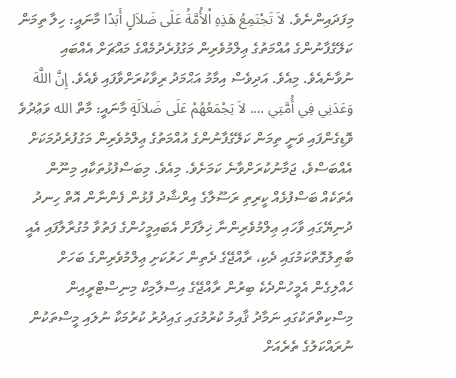މިފަދައިންނެވެ. لاَ تَجْتَمِعُ هَذِهِ اْلأُمَّةُ عَلَى ضَلاَلٍ أَبَدًا މާނައީ: ހިލާ ތިމަން ކަލޭގެފާނުންގެ އުއްމަތުގެ ޢިލްމުވެރިން މަގުފުރެދުމެއްގެ މައްޗަށް އެއްބައި ނުވާނެއެވެ. މިއެވެ. އަދިވެސް އިމާމު އަޙްމަދު ރިވާކުރަށްވާފައި ވެއެވެ. إِنَّ اللَّهَ وَعَدَنِي فِي أُمَّتِي …. لاَ يَجْمَعُهُمْ عَلَى ضَلاَلَةٍ މާނައީ: މާތް الله ވަޢުދުވެ ވޮޑިގެންފައި ވަނީ ތިމަން ކަލޭގެފާނުންގެ އުއްމަތުގެ ޢިލްމުވެރިން މަގުފުރެދުމަކަށް އެއްބަސްވެ، ޖަމާނުކުރަށްވާނެ ކަމަށެވެ. މިއެވެ. މިބަސްފުޅުތަކާއި މިނޫން އެތަކެއް ބަސްފުޅެއް ކީރިތި ރަސޫލާގެ އިރްޝާދު ފުޅުން ފެންނާން އޮތް ހިނދު ދުނިޔޭގައި ވާހައި ޢިލްމުވެރިންނާ ޚިލާފަށް އެބައިމީހުންގެ ފަތުވާ މުގުރާލާފައި އެއީ ބާޠިލުގޮތްކަމުގައި ދެކި، ރާއްޖޭގެ ދެތިން ހަރުކަށި ޢިލްމުވެރިންގެ ބަހަށް ހެއްލިގެން އެމީހުންދެކެ ބިރުން ރާއްޖޭގެ އިސްލާމިކް މިނިސްޓްރީއިން މިސްކިތްތަކުގައި ނަމާދު ޤާއިމު ކުރުމުގައި ގައިދުރު ކުރުމަކާ ނުލައި މީސްތަކުން ނުރައްކަލުގެ ތެރެއަށް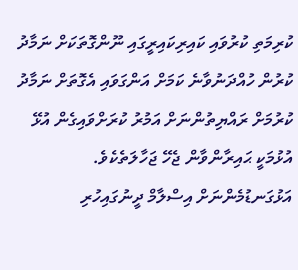ކުރިމަތި ކުރުވައި ކައިރިކައިރީގައި ނޫންގޮތަކަށް ނަމާދު ކުރުން ހުއްދަނުވާނެ ކަމަށް އަންގަވައި އެގޮތަށް ނަމާދު ކުރުމަށް ރައްޔިތުންނަށް އަމުރު ކުރަށްވައިގެން އުޅޭ އުޅުމަކީ ޙައިރާންވާން ޖެހޭ ޖަހާލަތެކެވެ.
އަޅުގަނޑުމެންނަށް އިސްލާމް ދީނުގައިހުރި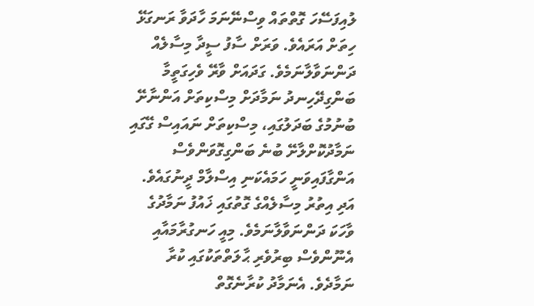ލުއިފަސޭހަ ގޮތްތައް ވިސްނޭނަމަ ހާދަވާ ރަނގަޅޭ ހިތަށް އަރައެވެ. ވަރަށް ސާފު ސީދާ މިސާލެއް ދަންނަވާލާނަމެވެ. ގަދައަށް ވާރޭ ވެހިގަތީމާ ބަންގިދޭހިނދު ނަމާދަށް މިސްކިތަށް އަންނާށޭ ބުނުމުގެ ބަދަލުގައި، މިސްކިތަށް ނައައިސް ގޭގައި ނަމާދުކޮށްލާށޭ ބުނެ ބަންގިގޮވަންވެސް އަންގާފައިވަނީ ހަމައެކަނި އިސްލާމް ދީނުގައެވެ. އަދި އިތުރު މިސާލެއްގެ ގޮތުގައި ޚައުފު ނަމާދުގެ ވާހަކަ ދަންނަވާލާނަމެވެ. މިއީ ހަނގުރާމައާއި އެނޫންވެސް ބިރުވެރި ޙާލަތްތަކުގައި ކުރާ ނަމާދެވެ. އެނަމާދު ކުރާނެގޮތް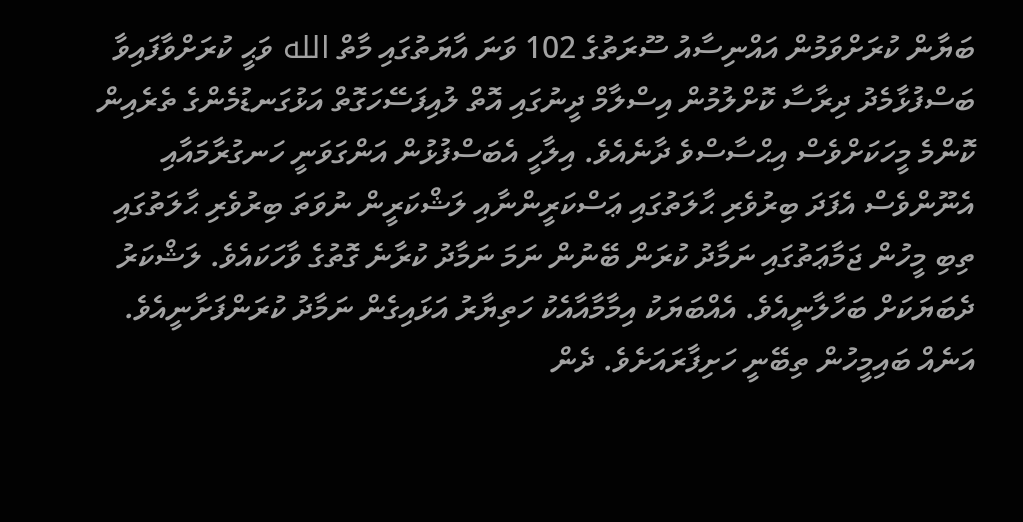ބަޔާން ކުރަށްވަމުން އައްނިސާއު ސޫރަތުގެ 102 ވަނަ އާޔަތުގައި މާތް الله ވަޙީ ކުރަށްވާފައިވާ ބަސްފުޅާމެދު ދިރާސާ ކޮށްލުމުން އިސްލާމް ދީނުގައި އޮތް ލުއިފަސޭހަގޮތް އަޅުގަނޑުމެންގެ ތެރެއިން ކޮންމެ މީހަކަށްވެސް އިޙްސާސްވެ ދާނެއެވެ. އިލާހީ އެބަސްފުޅުން އަންގަވަނީ ހަނގުރާމައާއި އެނޫންވެސް އެފަދަ ބިރުވެރި ޙާލަތުގައި ޢަސްކަރީންނާއި ލަޝްކަރީން ނުވަތަ ބިރުވެރި ޙާލަތުގައި ތިބި މީހުން ޖަމާޢަތުގައި ނަމާދު ކުރަން ބޭނުން ނަމަ ނަމާދު ކުރާނެ ގޮތުގެ ވާހަކައެވެ. ލަޝްކަރު ދެބަޔަކަށް ބަހާލާނީއެވެ. އެއްބަޔަކު އިމާމާއާއެކު ހަތިޔާރު އަޅައިގެން ނަމާދު ކުރަންފަށާނީއެވެ. އަނެއް ބައިމީހުން ތިބޭނީ ހަށިފާރައަށެވެ. ދެން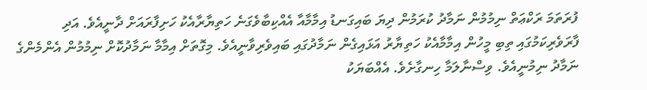ފުރަތަމަ ރަކްޢަތް ނިމުމުން ނަމާދު ކުރަމުން ދިޔަ ބައިގަނޑު އިމާމާއާ އެއްކިބާވެގަނެ ހަތިޔާރާއެކު ހަށިފާރައަށް ދާނީއެވެ. އަދި ފާރަވެރިކަމުގައި ތިބި މީހުން އިމާމާއެކު ހަތިޔާރު އަޅައިގެން ނަމާދުގައި ބައިވެރިވާނީއެވެ. މިގޮތަށް އިމާމާ ނަމާދުކޮށް ނިމުމުން އެންމެންގެ ނަމާދު ނިމުނީއެވެ. ވިސްނާލަމާ ހިނގާށެވެ. އެއްބަޔަކު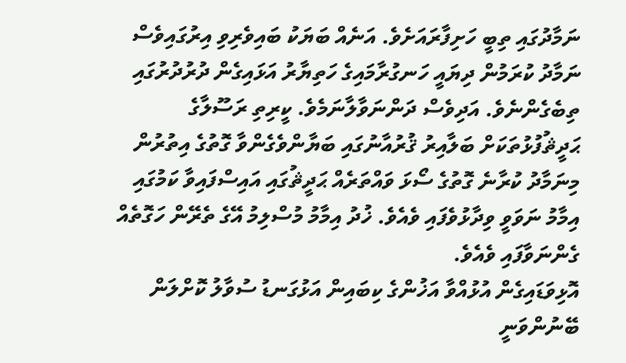ނަމާދުގައި ތިބީ ހަށިފާރައަށެވެ. އަނެއް ބަޔަކު ބައިވެރިވި އިރުގައިވެސް ނަމާދު ކުރަމުން ދިޔައީ ހަނގުރާމައިގެ ހަތިޔާރު އަޅައިގެން ދުރުދުރުގައި ތިބެގެންނެވެ. އަދިވެސް ދަންނަވާލާނަމެވެ. ކީރިތި ރަސޫލާގެ ޙަދީޘުފުޅުތަކަށް ބަލާއިރު ޤުރުއާނުގައި ބަޔާންވެގެންވާ ގޮތުގެ އިތުރުން މިނަމާދު ކުރާނެ ގޮތުގެ ސޯޅަ ވައްތަރެއް ޙަދީޘުގައި އައިސްފައިވާ ކަމުގައި އިމާމު ނަވަވީ ވިދާޅުވެފައި ވެއެވެ. ޚުދު އިމާމު މުސްލިމު އޭގެ ތެރޭން ހަގޮތެއް ގެންނަވާފައި ވެއެވެ.
އޮޅިވަޑައިގެން އުޅުއްވާ އަޚުންގެ ކިބައިން އަޅުގަނޑު ސުވާލު ކޮށްލަން ބޭނުންވަނީ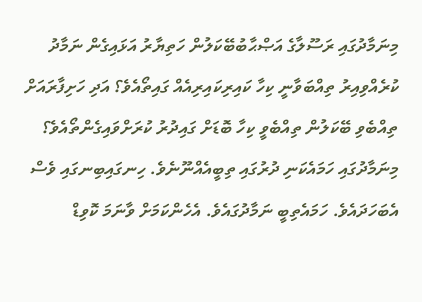މިނަމާދުގައި ރަސޫލާގެ އަޞްޙާބުބޭކަލުން ހަތިޔާރު އަޅައިގެން ނަމާދު ކުރެއްވިއިރު ތިއްބަވާނީ ކިހާ ކައިރިކައިރިއެއް ގައިތޯއެވެ؟ އަދި ހަށިފާރައަށް ތިއްބެވި ބޭކަލުން ތިއްބެވީ ކިހާ ބޮޑަށް ގައިދުރު ކުރަށްވައިގެންތޯއެވެ؟ މިނަމާދުގައި ހަމައެކަނި ދުރުގައި ތިބީއެއްނޫނެވެ. ހިނގައިބިނގައި ވެސް އެބަހަދައެވެ. ހަމައެތިބީ ނަމާދުގައެވެ. އެހެންކަމަށް ވާނަމަ ކޮވިޑް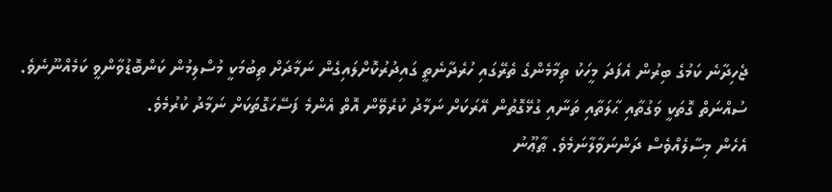ޖެހިދާނެ ކަމުގެ ބިރުން އެފަދަ މީހަކު ތިމާމެންގެ ތެރޭގައި ހުރެދާނެތީ ގައިދުރުކޮށްލައިގެން ނަމާދަށް ތިބުމަކީ މުސްލިމުން ކަންބޮޑުވާންވީ ކަމެއްނޫނެވެ. ސުއްނަތް ގޮތަކީ ވަގުތާއި ޙާލަތާއި ތަނާއި ގުޅޭގޮތުން އޭރަކަށް ނަމާދު ކުރެވޭން އޮތް އެންމެ ފަސޭހަގޮތަކަށް ނަމާދު ކުރުމެވެ.
އެހެން މިސާލެއްވެސް ދަންނަވާލާނަމެވެ. ޠާޢޫނު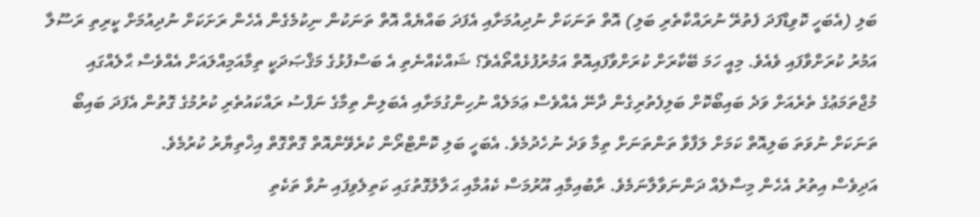ބަލި (އެބަހީ ކޮވިޑްފަދަ ފެތުރޭ ނުރައްކާތެރި ބަލި) އޮތް ތަނަކަށް ނުދިއުމަށާއި އެފަދަ ބައްޔެއް އޮތް ތަނަކުން ނިކުމެގެން އެހެން ރަށަކަށް ނުދިއުމަށް ކީރިތި ރަސޫލާ އަމުރު ކުރަށްވާފައި ވެއެވެ. މިއީ ހަމަ ބޭކާރަށް ކުރަށްވާފައިއޮތް އަމުރުފުޅެއްތޯއެވެ؟ ޝައްކެއްނެތި އެ ބަސްފުޅުގެ މަޤްޞަދަކީ ތިމާއަމިއްލައަށް އެއްވެސް ޙާލެއްގައި މުޖްތަމަޢުގެ ތެރެއަށް ވަދެ ބައިބޯކޮށް ބަލިފެތުރިގެން ދާނޭ އެއްވެސް ޢަމަލެއް ނުހިންގުމަށާއި އެބަލިން ތިމާގެ ނަފްސު ރައްކައުތެރި ކުރުމުގެ ގޮތުން އެފަދަ ބައިބޯ ތަނަކަށް ނުވަތަ ބަލިއޮތް ކަމަށް ލަފާވާ ތަންތަނަށް ތިމާ ވަދެ ނުހެދުމެވެ. އެބަހީ ބަލި ކޮންޓްރޯން ކުރެވޭންއޮތް ގޮތްގޮތް އިޚްތިޔާރު ކުރުމެވެ.
އަދިވެސް އިތުރު އެހެން މިސާލެއް ދަންނަވާލާނަމެވެ. ރާބުއިމާއި އޫރުމަސް ކެއުމާއި ޙަލާލުގޮތުގައި ކަތިލެވިފައި ނުވާ ތަކެތި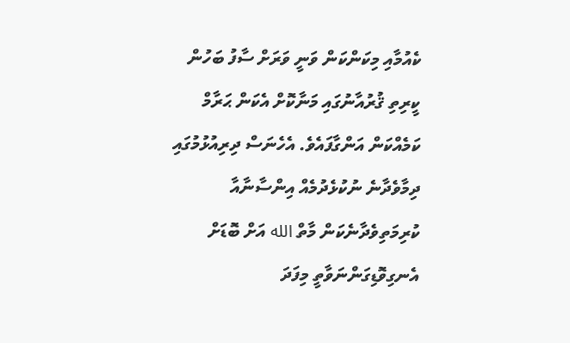ކެއުމާއި މިކަންކަން ވަނީ ވަރަށް ސާފު ބަހުން ކީރިތި ޤުރުއާނުގައި މަނާކޮށް އެކަން ޙަރާމް ކަމެއްކަން އަންގާފައެވެ. އެހެނަސް ދިރިއުޅުމުގައި ދިމާވެދާނެ ނުކުޅެދުމެއް އިންސާނާއާ ކުރިމަތިވެދާނެކަން މާތް الله އަށް ބޮޑަށް އެނގިވޮޑިގަންނަވާތީ މިފަދަ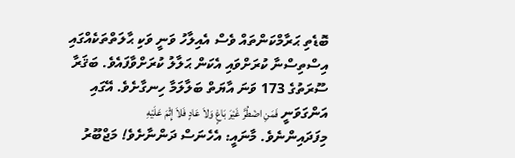ބޮޑެތި ޙަރާމްކަންތައް ވެސް އެއިލާހު ވަނީ ވަކި ޙާލަތްތަކެއްގައި އިސްތިސްނާ ކުރަށްވައި އެކަން ޙަލާލު ކުރަށްވާފައެވެ. ބަޤަރާ ސޫރަތުގެ 173 ވަނަ އާޔަތް ބަލާލަމާ ހިނގާށެވެ. އޭގައި އަންގަވަނީ فَمَنِ اضْطُرَّ غَيْرَ بَاغٍ وَلاَ عَادٍ فَلاَ إِثْمَ عَلَيْهِ މިފަދައިންނެވެ. މާނައީ: އެހެނަސް ދަންނާށެވެ! މަޖްބޫރު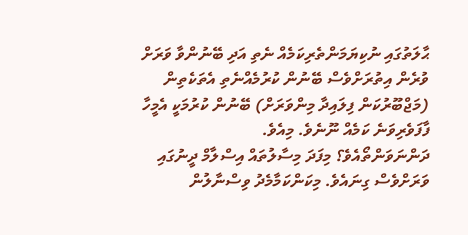ޙާލަތުގައި ނުކިޔަމަންތެރިކަމެއް ނެތި އަދި ބޭނުންވާ ވަރަށް ވުރެން އިތުރަށްވެސް ބޭނުން ކުރުމެއްނެތި އެތަކެތިން (މަޖްބޫރުކަން ފިލައިދާ މިންވަރަށް) ބޭނުން ކުރުމަކީ އެމީހާ ފާފަވެރިވަނެ ކަމެއް ނޫނެވެ. މިއެވެ.
ދަންނަވަންތޯއެވެ؟ މިފަދަ މިސާލުތައް އިސްލާމް ދީނުގައި ވަރަށްވެސް ގިނައެވެ. މިކަންކަމާމެދު ވިސްނާލުން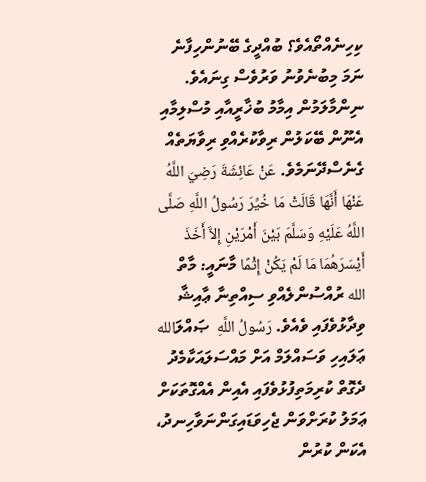ކިހިނެއްތޯއެވެ؟ ބުއްދީގެ ބޭނުންހިފާނެ ނަމަ މިބުނެވުނު ވަރުވެސް ގިނައެވެ. ނިންމާލަމުން އިމާމު ބުޚާރީއާއި މުސްލިމާއި އެނޫން ބޭކަލުން ރިވާކުރެއްވި ރިވާޔަތެއް ގެނެސްދޭނަމެވެ. عَنْ عَائِشَةَ رَضِيَ اللَّهُ عَنْهَا أَنَّهَا قَالَتْ مَا خُيِّرَ رَسُولُ اللَّهِ صَلَّى اللَّهُ عَلَيْهِ وَسَلَّمَ بَيْنَ أَمْرَيْنِ إِلاَّ أَخَذَ أَيْسَرَهُمَا مَا لَمْ يَكُنْ إِثْمًا މާނައީ: މާތް الله ރުއްސުންލެއްވި ސިއްތިނާ ޢާއިޝާ ވިދާޅުވެފައި ވެއެވެ. رَسُولُ اللَّهِ  ޞައްލަالله ޢަލައިހި ވަސައްލަމް އަށް މައްސަލައަކާމެދު ދެގޮތް ކުރިމަތިފުޅުވެފައި އެއިން އެއްގޮތަކަށް ޢަމަލު ކުރަށްވަން ޖެހިވަޑައިގަންނަވާހިނދު، އެކަން ކުރުން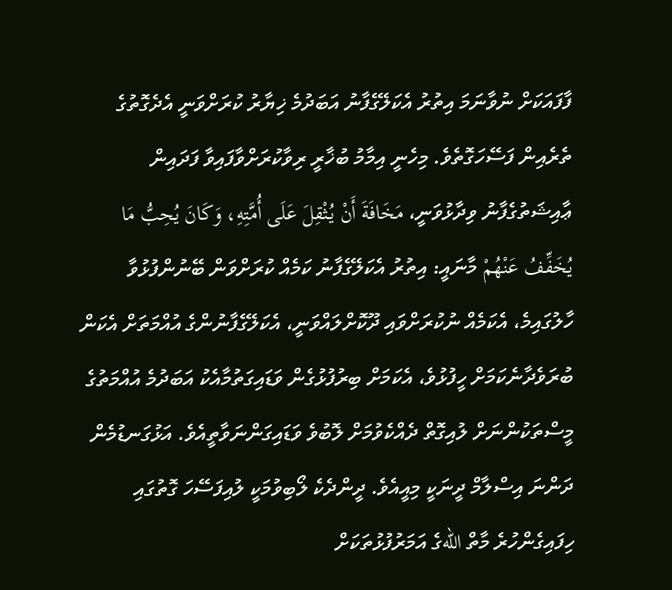ފާފައަކަށް ނުވާނަމަ އިތުރު އެކަލޭގެފާނު އަބަދުމެ ޚިޔާރު ކުރަށްވަނީ އެދެގޮތުގެ ތެރެއިން ފަސޭހަގޮތެވެ. މިހެނީ އިމާމު ބުޚާރީ ރިވާކުރަށްވާފައިވާ ފަދައިން ޢާއިޝަތުގެފާނު ވިދާޅުވަނީ، مَخَافَةَ أَنْ يُثْقِلَ عَلَى أُمَّتِهِ، وَكَانَ يُحِبُّ مَا يُخَفِّفُ عَنْهُمْ މާނައީ: އިތުރު އެކަލޭގެފާނު ކަމެއް ކުރަށްވަން ބޭނުންފުޅުވާ ހާލުގައިމެ، އެކަމެއް ނުކުރަށްވައި ދޫކޮށްލައްވަނީ، އެކަލޭގެފާނުންގެ އުއްމަތަށް އެކަން ބުރަވެދާނެކަމަށް ހީފުޅުވެ، އެކަމަށް ބިރުފުޅުގެން ވަޑައިގަތުމާއެކު އަބަދުމެ އުއްމަތުގެ މީސްތަކުންނަށް ލުއިގޮތް ދެއްކެވުމަށް ލޮބުވެ ވަޑައިގަންނަވާތީއެވެ. އަޅުގަނޑުމެން ދަންނަ އިސްލާމް ދީނަކީ މިއީއެވެ. ދީންދެކެ ލޯބިވުމަކީ ލުއިފަސޭހަ ގޮތުގައި ހިފައިގެންހުރެ މާތް اللهގެ އަމަރުފުޅުތަކަށް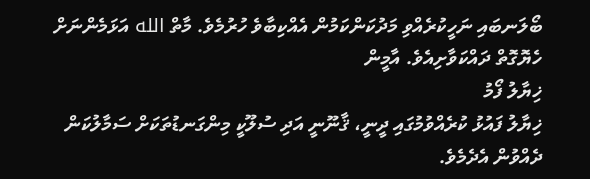ބޯލަނބައި ނަހީކުރެއްވި މަދުކަންކަމުން އެއްކިބާވެ ހުރުމެވެ. މާތް الله އަޅަމެންނަށް ހެޔޮގޮތް ދައްކަވާށިއެވެ. އާމީން
ޚިޔާލު ފޯމު
ޚިޔާލު ފައުޅު ކުރެއްވުމުގައި ދީނީ، ޤާނޫނީ އަދި ސުލޫކީ މިންގަނޑުތަކަށް ސަމާލުކަން ދެއްވުން އެދެމެވެ.